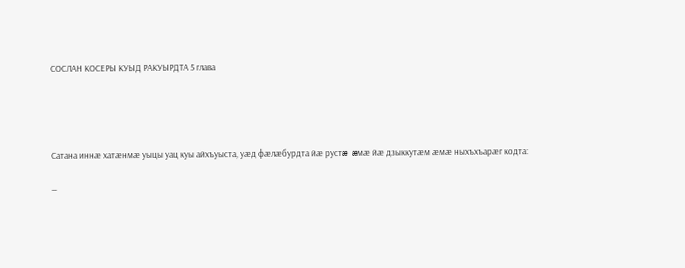СОСЛАН КОСЕРЫ КУЫД РАКУЫРДТА 5 глава




Сатана иннæ хатæнмæ уыцы уац куы айхъуыста, уæд фæлæбурдта йæ рустæ æмæ йæ дзыккутæм æмæ ныхъхъарæг кодта:

—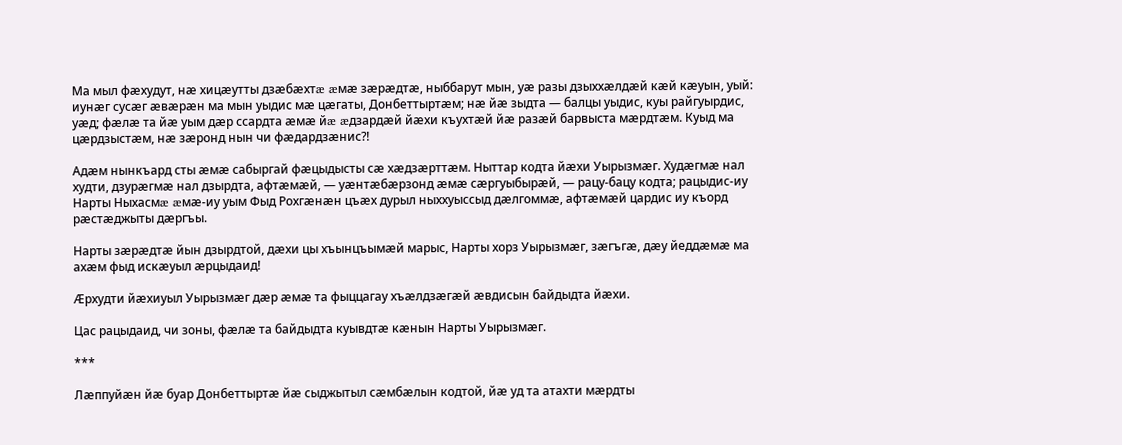Ма мыл фæхудут, нæ хицæутты дзæбæхтæ æмæ зæрæдтæ, ныббарут мын, уæ разы дзыххæлдæй кæй кæуын, уый: иунæг сусæг æвæрæн ма мын уыдис мæ цæгаты, Донбеттыртæм; нæ йæ зыдта — балцы уыдис, куы райгуырдис, уæд; фæлæ та йæ уым дæр ссардта æмæ йæ æдзардæй йæхи къухтæй йæ разæй барвыста мæрдтæм. Куыд ма цæрдзыстæм, нæ зæронд нын чи фæдардзæнис?!

Адæм нынкъард сты æмæ сабыргай фæцыдысты сæ хæдзæрттæм. Ныттар кодта йæхи Уырызмæг. Худæгмæ нал худти, дзурæгмæ нал дзырдта, афтæмæй, — уæнтæбæрзонд æмæ сæргуыбырæй, — рацу-бацу кодта; рацыдис-иу Нарты Ныхасмæ æмæ-иу уым Фыд Рохгæнæн цъæх дурыл ныххуыссыд дæлгоммæ, афтæмæй цардис иу къорд рæстæджыты дæргъы.

Нарты зæрæдтæ йын дзырдтой, дæхи цы хъынцъымæй марыс, Нарты хорз Уырызмæг, зæгъгæ, дæу йеддæмæ ма ахæм фыд искæуыл æрцыдаид!

Æрхудти йæхиуыл Уырызмæг дæр æмæ та фыццагау хъæлдзæгæй æвдисын байдыдта йæхи.

Цас рацыдаид, чи зоны, фæлæ та байдыдта куывдтæ кæнын Нарты Уырызмæг.

***

Лæппуйæн йæ буар Донбеттыртæ йæ сыджытыл сæмбæлын кодтой, йæ уд та атахти мæрдты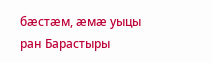бæстæм, æмæ уыцы ран Барастыры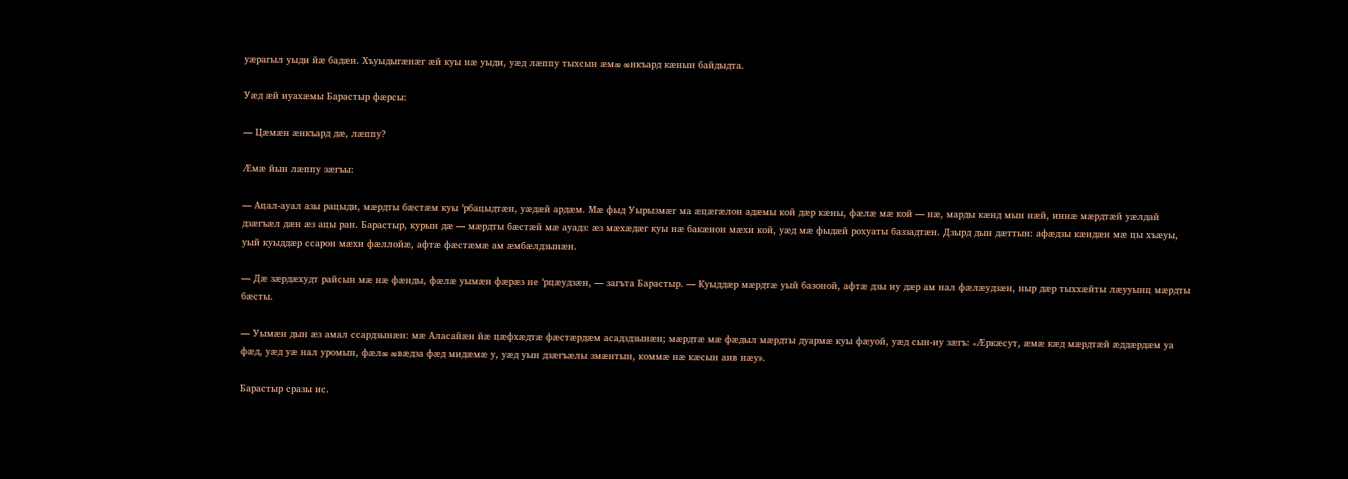уæрагыл уыди йæ бадæн. Хъуыдыгæнæг æй куы нæ уыди, уæд лæппу тыхсын æмæ æнкъард кæнын байдыдта.

Уæд æй иуахæмы Барастыр фæрсы:

— Цæмæн æнкъард дæ, лæппу?

Æмæ йын лæппу зæгъы:

— Ацал-ауал азы рацыди, мæрдты бæстæм куы ’рбацыдтæн, уæдæй ардæм. Мæ фыд Уырызмæг ма æцæгæлон адæмы кой дæр кæны, фæлæ мæ кой — нæ, марды кæнд мын нæй, иннæ мæрдтæй уæлдай дзæгъæл дæн æз ацы ран. Барастыр, курын дæ — мæрдты бæстæй мæ ауадз: æз мæхæдæг куы нæ бакæнон мæхи кой, уæд мæ фыдæй рохуаты баззадтæн. Дзырд дын дæттын: афæдзы кæндæн мæ цы хъæуы, уый куыддæр ссарон мæхи фæллойæ, афтæ фæстæмæ ам æмбæлдзынæн.

— Дæ зæрдæхудт райсын мæ нæ фæнды, фæлæ уымæн фæрæз не ’рцæудзæн, — загъта Барастыр. — Куыддæр мæрдтæ уый базоной, афтæ дзы иу дæр ам нал фæлæудзæн, ныр дæр тыххæйты лæууынц мæрдты бæсты.

— Уымæн дын æз амал ссардзынæн: мæ Аласайæн йæ цæфхæдтæ фæстæрдæм асадздзынæн; мæрдтæ мæ фæдыл мæрдты дуармæ куы фæуой, уæд сын-иу зæгъ: «Æркæсут, æмæ кæд мæрдтæй æддæрдæм уа фæд, уæд уæ нал уромын, фæлæ æвæдза фæд мидæмæ у, уæд уын дзæгъæлы змæнтын, коммæ нæ кæсын аив нæу».

Барастыр сразы ис.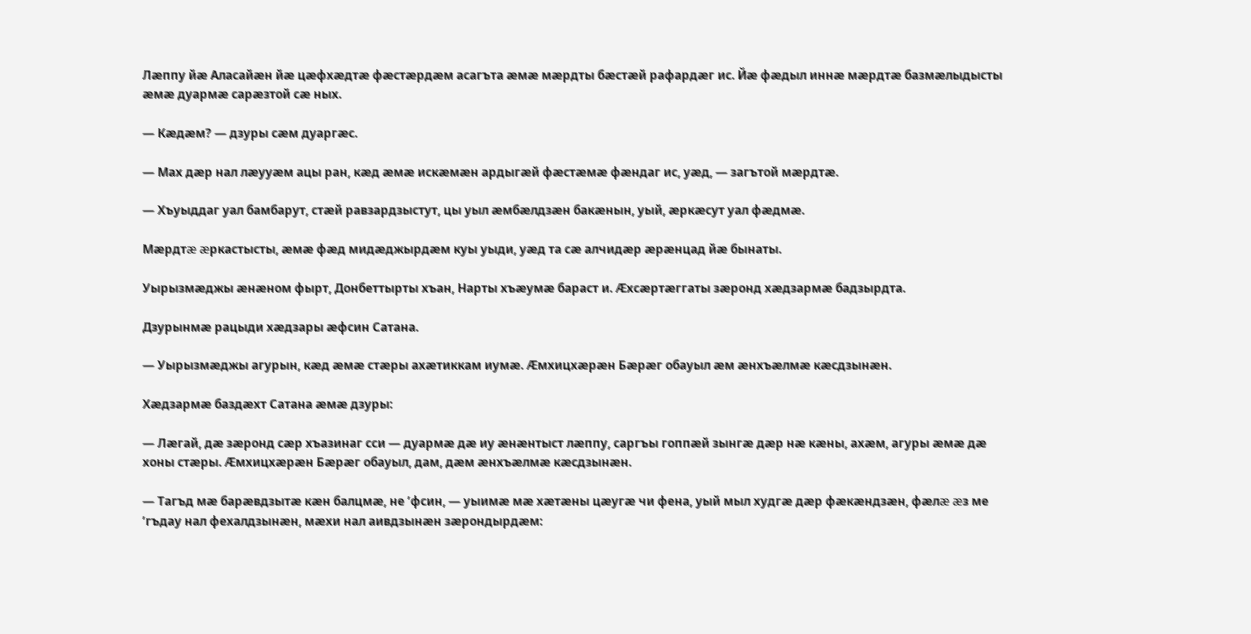Лæппу йæ Аласайæн йæ цæфхæдтæ фæстæрдæм асагъта æмæ мæрдты бæстæй рафардæг ис. Йæ фæдыл иннæ мæрдтæ базмæлыдысты æмæ дуармæ сарæзтой сæ ных.

— Кæдæм? — дзуры сæм дуаргæс.

— Мах дæр нал лæууæм ацы ран, кæд æмæ искæмæн ардыгæй фæстæмæ фæндаг ис, уæд, — загътой мæрдтæ.

— Хъуыддаг уал бамбарут, стæй равзардзыстут, цы уыл æмбæлдзæн бакæнын, уый, æркæсут уал фæдмæ.

Мæрдтæ æркастысты, æмæ фæд мидæджырдæм куы уыди, уæд та сæ алчидæр æрæнцад йæ бынаты.

Уырызмæджы æнæном фырт, Донбеттырты хъан, Нарты хъæумæ бараст и. Æхсæртæггаты зæронд хæдзармæ бадзырдта.

Дзурынмæ рацыди хæдзары æфсин Сатана.

— Уырызмæджы агурын, кæд æмæ стæры ахæтиккам иумæ. Æмхицхæрæн Бæрæг обауыл æм æнхъæлмæ кæсдзынæн.

Хæдзармæ баздæхт Сатана æмæ дзуры:

— Лæгай, дæ зæронд сæр хъазинаг сси — дуармæ дæ иу æнæнтыст лæппу, саргъы гоппæй зынгæ дæр нæ кæны, ахæм, агуры æмæ дæ хоны стæры. Æмхицхæрæн Бæрæг обауыл, дам, дæм æнхъæлмæ кæсдзынæн.

— Тагъд мæ барæвдзытæ кæн балцмæ, не ’фсин, — уыимæ мæ хæтæны цæугæ чи фена, уый мыл худгæ дæр фæкæндзæн, фæлæ æз ме ’гъдау нал фехалдзынæн, мæхи нал аивдзынæн зæрондырдæм: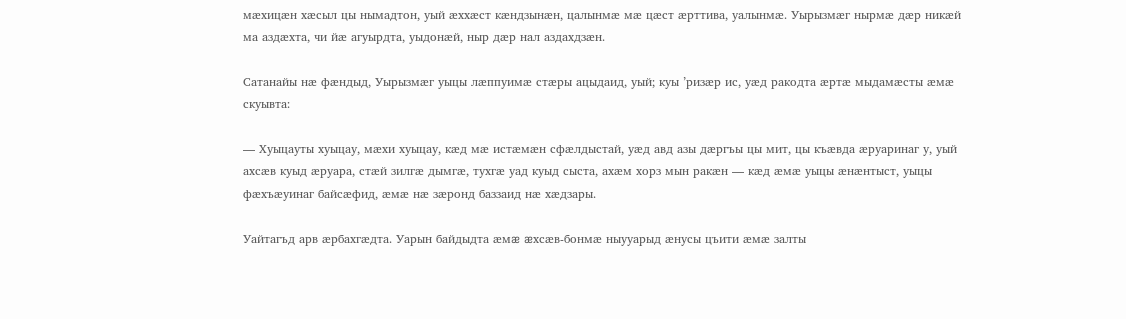мæхицæн хæсыл цы нымадтон, уый æххæст кæндзынæн, цалынмæ мæ цæст æрттива, уалынмæ. Уырызмæг нырмæ дæр никæй ма аздæхта, чи йæ агуырдта, уыдонæй, ныр дæр нал аздахдзæн.

Сатанайы нæ фæндыд, Уырызмæг уыцы лæппуимæ стæры ацыдаид, уый; куы ’ризæр ис, уæд ракодта æртæ мыдамæсты æмæ скуывта:

— Хуыцауты хуыцау, мæхи хуыцау, кæд мæ истæмæн сфæлдыстай, уæд авд азы дæргъы цы мит, цы къæвда æруаринаг у, уый ахсæв куыд æруара, стæй зилгæ дымгæ, тухгæ уад куыд сыста, ахæм хорз мын ракæн — кæд æмæ уыцы æнæнтыст, уыцы фæхъæуинаг байсæфид, æмæ нæ зæронд баззаид нæ хæдзары.

Уайтагъд арв æрбахгæдта. Уарын байдыдта æмæ æхсæв-бонмæ ныууарыд æнусы цъити æмæ залты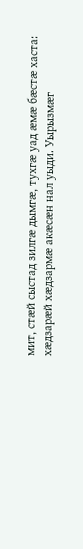мит, стæй сыстад зилгæ дымгæ, тухгæ уад æмæ бæстæ хаста: хæдзарæй хæдзармæ акæсæн нал уыди. Уырызмæг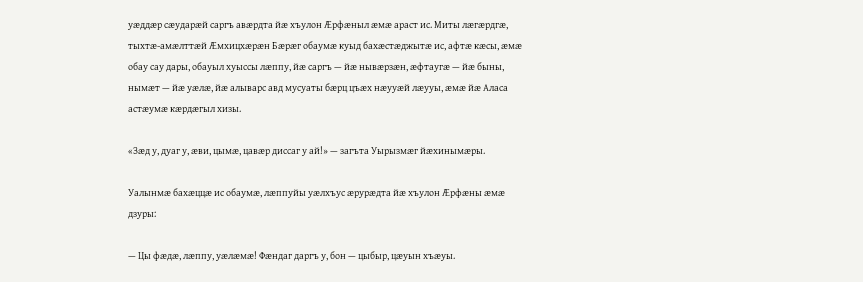уæддæр сæударæй саргъ авæрдта йæ хъулон Æрфæныл æмæ араст ис. Миты лæгæрдгæ, тыхтæ-амæлттæй Æмхицхæрæн Бæрæг обаумæ куыд бахæстæджытæ ис, афтæ кæсы, æмæ обау сау дары, обауыл хуыссы лæппу, йæ саргъ — йæ нывæрзæн, æфтаугæ — йæ быны, нымæт — йæ уæлæ, йæ алыварс авд мусуаты бæрц цъæх нæууæй лæууы, æмæ йæ Аласа астæумæ кæрдæгыл хизы.

«Зæд у, дуаг у, æви, цымæ, цавæр диссаг у ай!» — загъта Уырызмæг йæхинымæры.

Уалынмæ бахæццæ ис обаумæ, лæппуйы уæлхъус æрурæдта йæ хъулон Æрфæны æмæ дзуры:

— Цы фæдæ, лæппу, уæлæмæ! Фæндаг даргъ у, бон — цыбыр, цæуын хъæуы.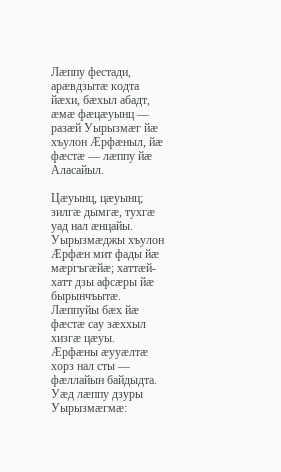Лæппу фестади, арæвдзытæ кодта йæхи, бæхыл абадт, æмæ фæцæуынц — разæй Уырызмæг йæ хъулон Æрфæныл, йæ фæстæ — лæппу йæ Аласайыл.

Цæуынц, цæуынц; зилгæ дымгæ, тухгæ уад нал æнцайы. Уырызмæджы хъулон Æрфæн мит фады йæ мæргъгæйæ; хаттæй-хатт дзы афсæры йæ бырынчъытæ. Лæппуйы бæх йæ фæстæ сау зæххыл хизгæ цæуы. Æрфæны æууæлтæ хорз нал сты — фæллайын байдыдта. Уæд лæппу дзуры Уырызмæгмæ: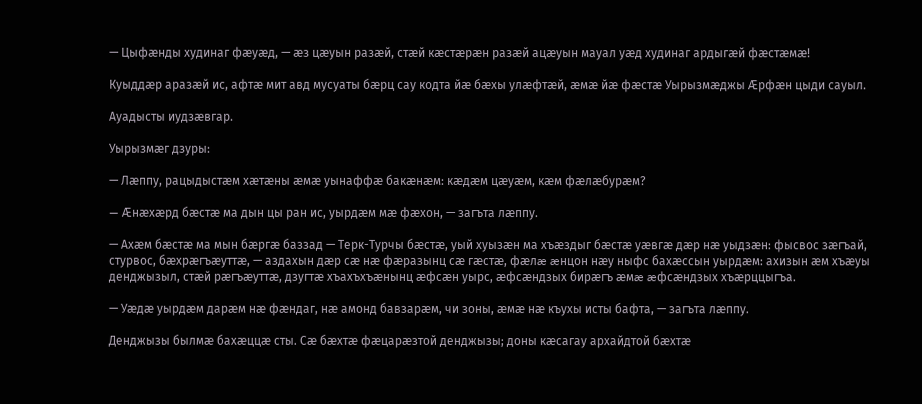— Цыфæнды худинаг фæуæд, — æз цæуын разæй, стæй кæстæрæн разæй ацæуын мауал уæд худинаг ардыгæй фæстæмæ!

Куыддæр аразæй ис, афтæ мит авд мусуаты бæрц сау кодта йæ бæхы улæфтæй, æмæ йæ фæстæ Уырызмæджы Æрфæн цыди сауыл.

Ауадысты иудзæвгар.

Уырызмæг дзуры:

— Лæппу, рацыдыстæм хæтæны æмæ уынаффæ бакæнæм: кæдæм цæуæм, кæм фæлæбурæм?

— Æнæхæрд бæстæ ма дын цы ран ис, уырдæм мæ фæхон, — загъта лæппу.

— Ахæм бæстæ ма мын бæргæ баззад — Терк-Турчы бæстæ, уый хуызæн ма хъæздыг бæстæ уæвгæ дæр нæ уыдзæн: фысвос зæгъай, стурвос, бæхрæгъæуттæ, — аздахын дæр сæ нæ фæразынц сæ гæстæ, фæлæ æнцон нæу ныфс бахæссын уырдæм: ахизын æм хъæуы денджызыл, стæй рæгъæуттæ, дзугтæ хъахъхъæнынц æфсæн уырс, æфсæндзых бирæгъ æмæ æфсæндзых хъæрццыгъа.

— Уæдæ уырдæм дарæм нæ фæндаг, нæ амонд бавзарæм, чи зоны, æмæ нæ къухы исты бафта, — загъта лæппу.

Денджызы былмæ бахæццæ сты. Сæ бæхтæ фæцарæзтой денджызы; доны кæсагау архайдтой бæхтæ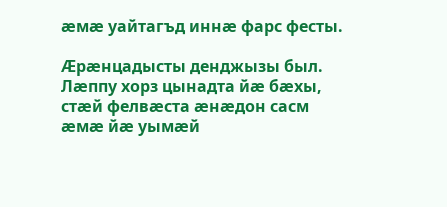æмæ уайтагъд иннæ фарс фесты.

Æрæнцадысты денджызы был. Лæппу хорз цынадта йæ бæхы, стæй фелвæста æнæдон сасм æмæ йæ уымæй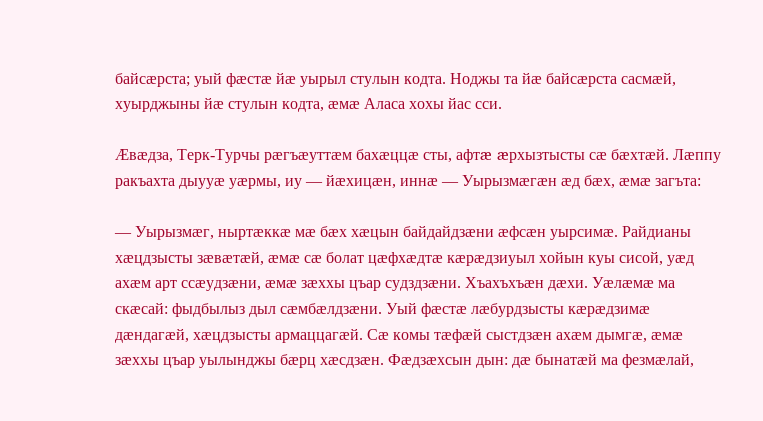байсæрста; уый фæстæ йæ уырыл стулын кодта. Ноджы та йæ байсæрста сасмæй, хуырджыны йæ стулын кодта, æмæ Аласа хохы йас сси.

Æвæдза, Терк-Турчы рæгъæуттæм бахæццæ сты, афтæ æрхызтысты сæ бæхтæй. Лæппу ракъахта дыууæ уæрмы, иу — йæхицæн, иннæ — Уырызмæгæн æд бæх, æмæ загъта:

— Уырызмæг, ныртæккæ мæ бæх хæцын байдайдзæни æфсæн уырсимæ. Райдианы хæцдзысты зæвæтæй, æмæ сæ болат цæфхæдтæ кæрæдзиуыл хойын куы сисой, уæд ахæм арт ссæудзæни, æмæ зæххы цъар судздзæни. Хъахъхъæн дæхи. Уæлæмæ ма скæсай: фыдбылыз дыл сæмбæлдзæни. Уый фæстæ лæбурдзысты кæрæдзимæ дæндагæй, хæцдзысты армаццагæй. Сæ комы тæфæй сыстдзæн ахæм дымгæ, æмæ зæххы цъар уылынджы бæрц хæсдзæн. Фæдзæхсын дын: дæ бынатæй ма фезмæлай,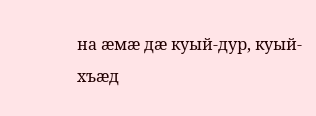на æмæ дæ куый-дур, куый-хъæд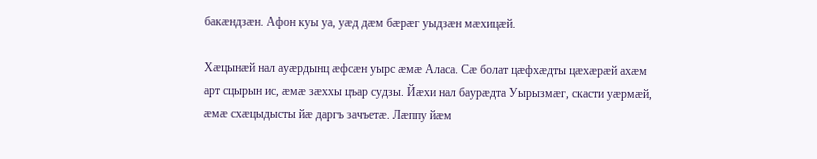бакæндзæн. Афон куы уа, уæд дæм бæрæг уыдзæн мæхицæй.

Хæцынæй нал ауæрдынц æфсæн уырс æмæ Аласа. Сæ болат цæфхæдты цæхæрæй ахæм арт сцырын ис, æмæ зæххы цъар судзы. Йæхи нал баурæдта Уырызмæг, скасти уæрмæй, æмæ схæцыдысты йæ даргъ зачъетæ. Лæппу йæм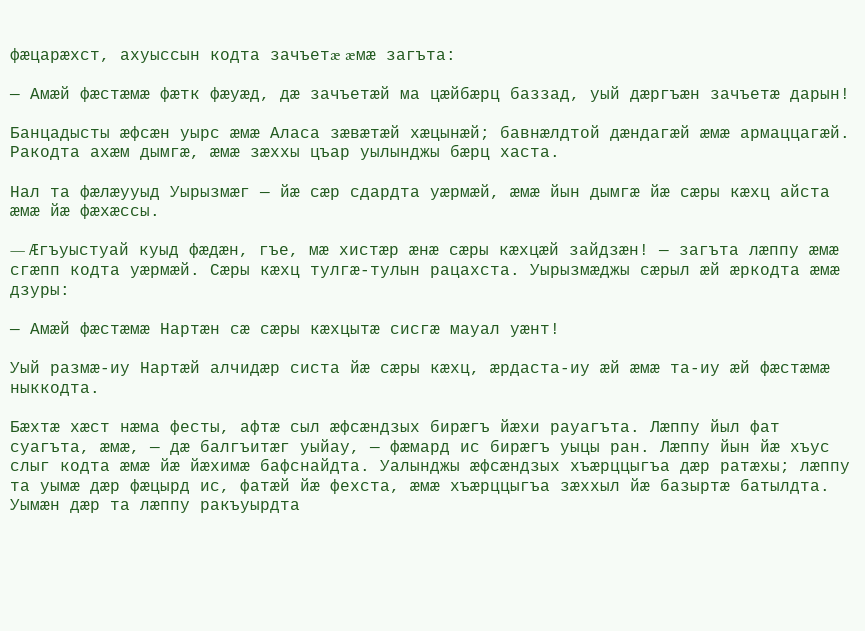фæцарæхст, ахуыссын кодта зачъетæ æмæ загъта:

— Амæй фæстæмæ фæтк фæуæд, дæ зачъетæй ма цæйбæрц баззад, уый дæргъæн зачъетæ дарын!

Банцадысты æфсæн уырс æмæ Аласа зæвæтæй хæцынæй; бавнæлдтой дæндагæй æмæ армаццагæй. Ракодта ахæм дымгæ, æмæ зæххы цъар уылынджы бæрц хаста.

Нал та фæлæууыд Уырызмæг — йæ сæр сдардта уæрмæй, æмæ йын дымгæ йæ сæры кæхц айста æмæ йæ фæхæссы.

— Æгъуыстуай куыд фæдæн, гъе, мæ хистæр æнæ сæры кæхцæй зайдзæн! — загъта лæппу æмæ сгæпп кодта уæрмæй. Сæры кæхц тулгæ-тулын рацахста. Уырызмæджы сæрыл æй æркодта æмæ дзуры:

— Амæй фæстæмæ Нартæн сæ сæры кæхцытæ сисгæ мауал уæнт!

Уый размæ-иу Нартæй алчидæр систа йæ сæры кæхц, æрдаста-иу æй æмæ та-иу æй фæстæмæ ныккодта.

Бæхтæ хæст нæма фесты, афтæ сыл æфсæндзых бирæгъ йæхи рауагъта. Лæппу йыл фат суагъта, æмæ, — дæ балгъитæг уыйау, — фæмард ис бирæгъ уыцы ран. Лæппу йын йæ хъус слыг кодта æмæ йæ йæхимæ бафснайдта. Уалынджы æфсæндзых хъæрццыгъа дæр ратæхы; лæппу та уымæ дæр фæцырд ис, фатæй йæ фехста, æмæ хъæрццыгъа зæххыл йæ базыртæ батылдта. Уымæн дæр та лæппу ракъуырдта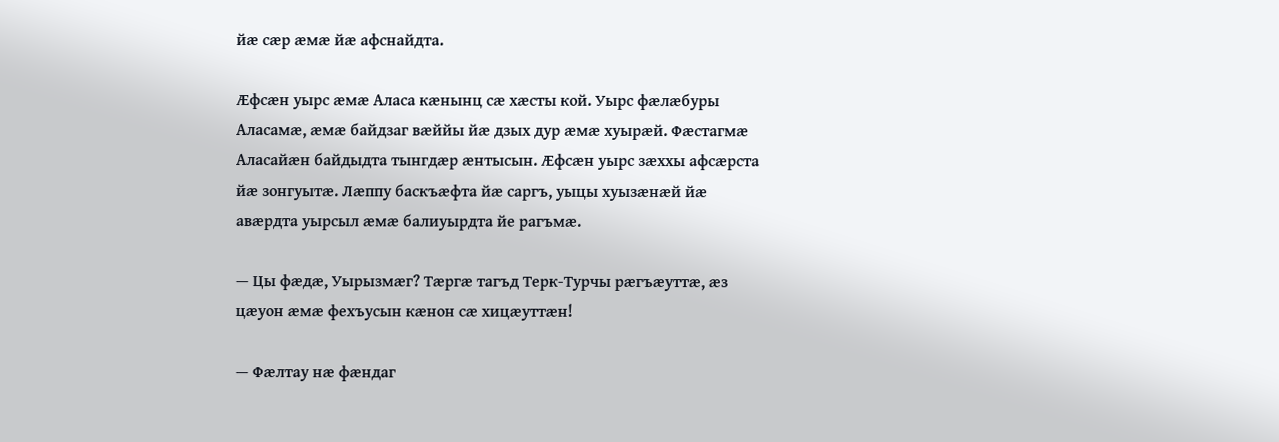йæ сæр æмæ йæ афснайдта.

Æфсæн уырс æмæ Аласа кæнынц сæ хæсты кой. Уырс фæлæбуры Аласамæ, æмæ байдзаг вæййы йæ дзых дур æмæ хуырæй. Фæстагмæ Аласайæн байдыдта тынгдæр æнтысын. Æфсæн уырс зæххы афсæрста йæ зонгуытæ. Лæппу баскъæфта йæ саргъ, уыцы хуызæнæй йæ авæрдта уырсыл æмæ балиуырдта йе рагъмæ.

— Цы фæдæ, Уырызмæг? Тæргæ тагъд Терк-Турчы рæгъæуттæ, æз цæуон æмæ фехъусын кæнон сæ хицæуттæн!

— Фæлтау нæ фæндаг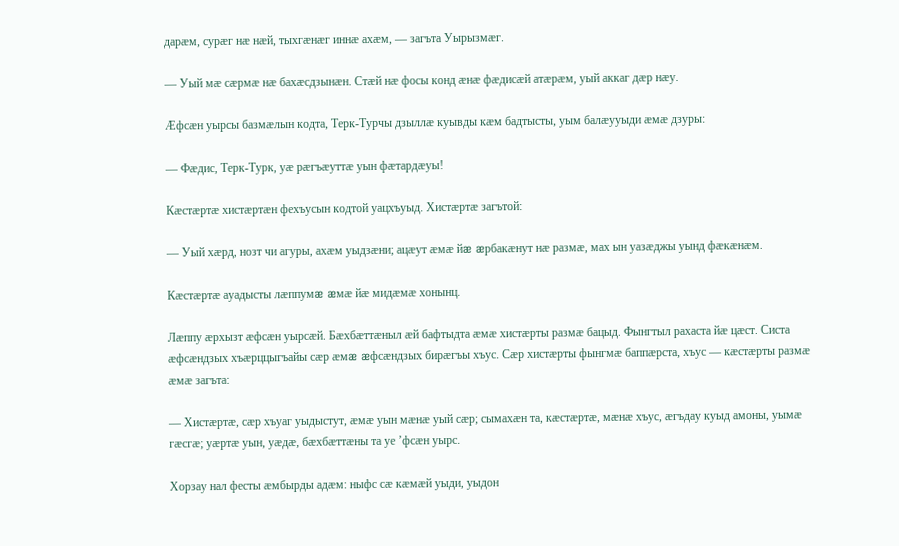дарæм, сурæг нæ нæй, тыхгæнæг иннæ ахæм, — загъта Уырызмæг.

— Уый мæ сæрмæ нæ бахæсдзынæн. Стæй нæ фосы конд æнæ фæдисæй атæрæм, уый аккаг дæр нæу.

Æфсæн уырсы базмæлын кодта, Терк-Турчы дзыллæ куывды кæм бадтысты, уым балæууыди æмæ дзуры:

— Фæдис, Терк-Турк, уæ рæгъæуттæ уын фæтардæуы!

Кæстæртæ хистæртæн фехъусын кодтой уацхъуыд. Хистæртæ загътой:

— Уый хæрд, нозт чи агуры, ахæм уыдзæни; ацæут æмæ йæ æрбакæнут нæ размæ, мах ын уазæджы уынд фæкæнæм.

Кæстæртæ ауадысты лæппумæ æмæ йæ мидæмæ хонынц.

Лæппу æрхызт æфсæн уырсæй. Бæхбæттæныл æй бафтыдта æмæ хистæрты размæ бацыд. Фынгтыл рахаста йæ цæст. Систа æфсæндзых хъæрццыгъайы сæр æмæ æфсæндзых бирæгъы хъус. Сæр хистæрты фынгмæ баппæрста, хъус — кæстæрты размæ æмæ загъта:

— Хистæртæ, сæр хъуаг уыдыстут, æмæ уын мæнæ уый сæр; сымахæн та, кæстæртæ, мæнæ хъус, æгъдау куыд амоны, уымæ гæсгæ; уæртæ уын, уæдæ, бæхбæттæны та уе ’фсæн уырс.

Хорзау нал фесты æмбырды адæм: ныфс сæ кæмæй уыди, уыдон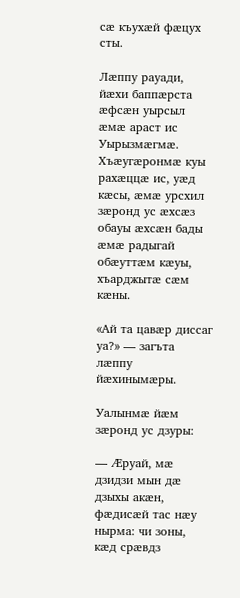сæ къухæй фæцух сты.

Лæппу рауади, йæхи баппæрста æфсæн уырсыл æмæ араст ис Уырызмæгмæ. Хъæугæронмæ куы рахæццæ ис, уæд кæсы, æмæ урсхил зæронд ус æхсæз обауы æхсæн бады æмæ радыгай обæуттæм кæуы, хъарджытæ сæм кæны.

«Ай та цавæр диссаг уа?» — загъта лæппу йæхинымæры.

Уалынмæ йæм зæронд ус дзуры:

— Æруай, мæ дзидзи мын дæ дзыхы акæн, фæдисæй тас нæу нырма: чи зоны, кæд срæвдз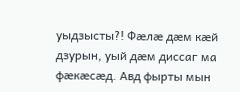уыдзысты?! Фæлæ дæм кæй дзурын, уый дæм диссаг ма фæкæсæд. Авд фырты мын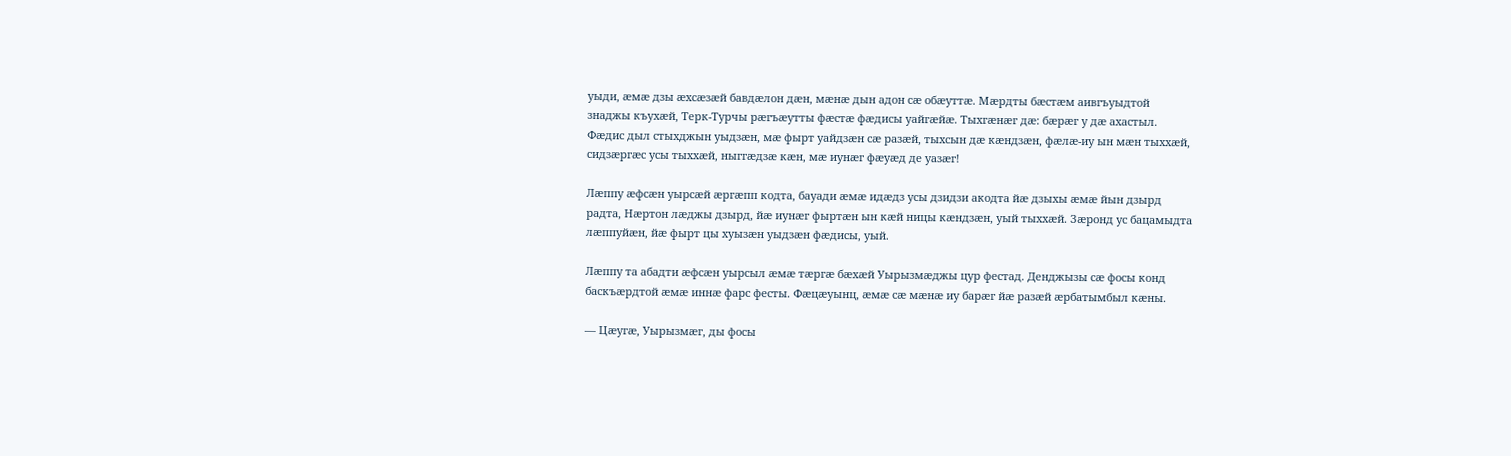уыди, æмæ дзы æхсæзæй бавдæлон дæн, мæнæ дын адон сæ обæуттæ. Мæрдты бæстæм аивгъуыдтой знаджы къухæй, Терк-Турчы рæгъæутты фæстæ фæдисы уайгæйæ. Тыхгæнæг дæ: бæрæг у дæ ахастыл. Фæдис дыл стыхджын уыдзæн, мæ фырт уайдзæн сæ разæй, тыхсын дæ кæндзæн, фæлæ-иу ын мæн тыххæй, сидзæргæс усы тыххæй, ныггæдзæ кæн, мæ иунæг фæуæд де уазæг!

Лæппу æфсæн уырсæй æргæпп кодта, бауади æмæ идæдз усы дзидзи акодта йæ дзыхы æмæ йын дзырд радта, Нæртон лæджы дзырд, йæ иунæг фыртæн ын кæй ницы кæндзæн, уый тыххæй. Зæронд ус бацамыдта лæппуйæн, йæ фырт цы хуызæн уыдзæн фæдисы, уый.

Лæппу та абадти æфсæн уырсыл æмæ тæргæ бæхæй Уырызмæджы цур фестад. Денджызы сæ фосы конд баскъæрдтой æмæ иннæ фарс фесты. Фæцæуынц, æмæ сæ мæнæ иу барæг йæ разæй æрбатымбыл кæны.

— Цæугæ, Уырызмæг, ды фосы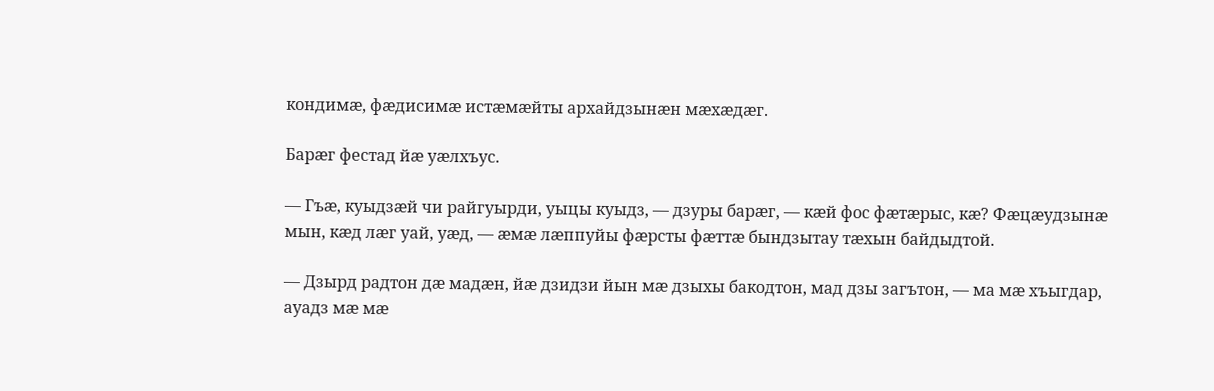кондимæ, фæдисимæ истæмæйты архайдзынæн мæхæдæг.

Барæг фестад йæ уæлхъус.

— Гъæ, куыдзæй чи райгуырди, уыцы куыдз, — дзуры барæг, — кæй фос фæтæрыс, кæ? Фæцæудзынæ мын, кæд лæг уай, уæд, — æмæ лæппуйы фæрсты фæттæ бындзытау тæхын байдыдтой.

— Дзырд радтон дæ мадæн, йæ дзидзи йын мæ дзыхы бакодтон, мад дзы загътон, — ма мæ хъыгдар, ауадз мæ мæ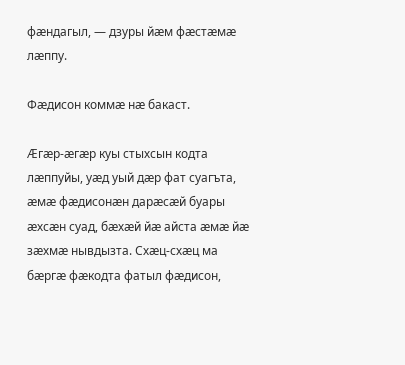фæндагыл, — дзуры йæм фæстæмæ лæппу.

Фæдисон коммæ нæ бакаст.

Æгæр-æгæр куы стыхсын кодта лæппуйы, уæд уый дæр фат суагъта, æмæ фæдисонæн дарæсæй буары æхсæн суад, бæхæй йæ айста æмæ йæ зæхмæ нывдызта. Схæц-схæц ма бæргæ фæкодта фатыл фæдисон,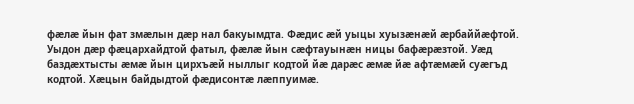фæлæ йын фат змæлын дæр нал бакуымдта. Фæдис æй уыцы хуызæнæй æрбаййæфтой. Уыдон дæр фæцархайдтой фатыл, фæлæ йын сæфтауынæн ницы бафæрæзтой. Уæд баздæхтысты æмæ йын цирхъæй ныллыг кодтой йæ дарæс æмæ йæ афтæмæй суæгъд кодтой. Хæцын байдыдтой фæдисонтæ лæппуимæ.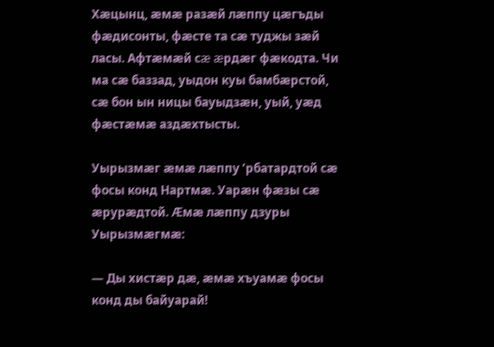Хæцынц, æмæ разæй лæппу цæгъды фæдисонты, фæсте та сæ туджы зæй ласы. Афтæмæй сæ æрдæг фæкодта. Чи ма сæ баззад, уыдон куы бамбæрстой, сæ бон ын ницы бауыдзæн, уый, уæд фæстæмæ аздæхтысты.

Уырызмæг æмæ лæппу ’рбатардтой сæ фосы конд Нартмæ. Уарæн фæзы сæ æрурæдтой. Æмæ лæппу дзуры Уырызмæгмæ:

— Ды хистæр дæ, æмæ хъуамæ фосы конд ды байуарай!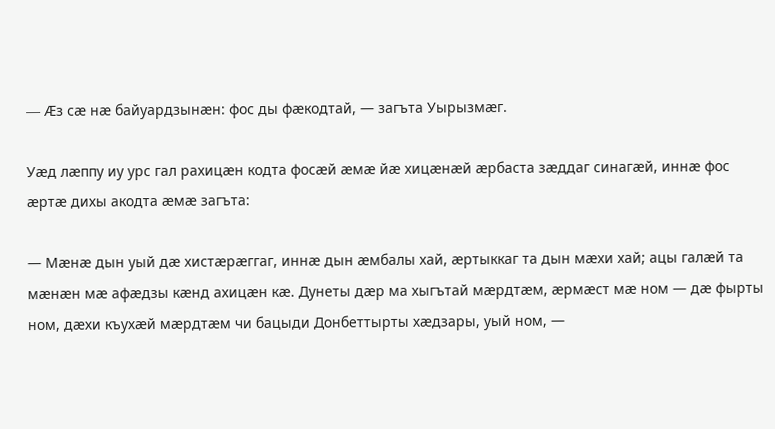— Æз сæ нæ байуардзынæн: фос ды фæкодтай, — загъта Уырызмæг.

Уæд лæппу иу урс гал рахицæн кодта фосæй æмæ йæ хицæнæй æрбаста зæддаг синагæй, иннæ фос æртæ дихы акодта æмæ загъта:

— Мæнæ дын уый дæ хистæрæггаг, иннæ дын æмбалы хай, æртыккаг та дын мæхи хай; ацы галæй та мæнæн мæ афæдзы кæнд ахицæн кæ. Дунеты дæр ма хыгътай мæрдтæм, æрмæст мæ ном — дæ фырты ном, дæхи къухæй мæрдтæм чи бацыди Донбеттырты хæдзары, уый ном, —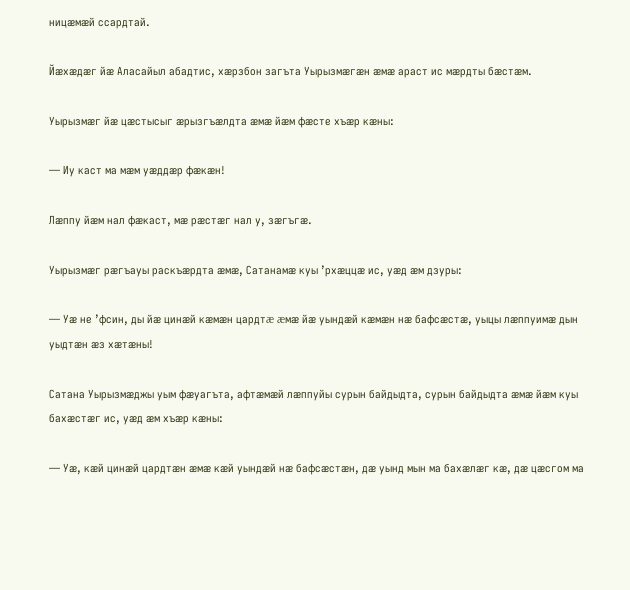ницæмæй ссардтай.

Йæхæдæг йæ Аласайыл абадтис, хæрзбон загъта Уырызмæгæн æмæ араст ис мæрдты бæстæм.

Уырызмæг йæ цæстысыг æрызгъæлдта æмæ йæм фæсте хъæр кæны:

— Иу каст ма мæм уæддæр фæкæн!

Лæппу йæм нал фæкаст, мæ рæстæг нал у, зæгъгæ.

Уырызмæг рæгъауы раскъæрдта æмæ, Сатанамæ куы ’рхæццæ ис, уæд æм дзуры:

— Уæ не ’фсин, ды йæ цинæй кæмæн цардтæ æмæ йæ уындæй кæмæн нæ бафсæстæ, уыцы лæппуимæ дын уыдтæн æз хæтæны!

Сатана Уырызмæджы уым фæуагъта, афтæмæй лæппуйы сурын байдыдта, сурын байдыдта æмæ йæм куы бахæстæг ис, уæд æм хъæр кæны:

— Уæ, кæй цинæй цардтæн æмæ кæй уындæй нæ бафсæстæн, дæ уынд мын ма бахæлæг кæ, дæ цæсгом ма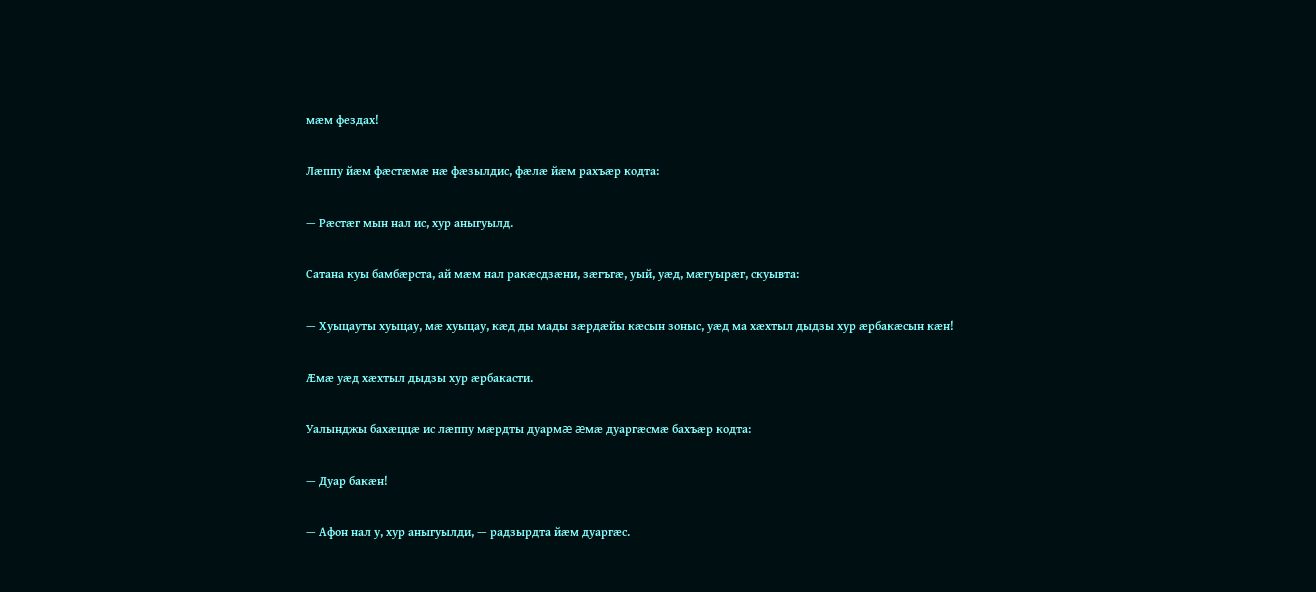мæм фездах!

Лæппу йæм фæстæмæ нæ фæзылдис, фæлæ йæм рахъæр кодта:

— Рæстæг мын нал ис, хур аныгуылд.

Сатана куы бамбæрста, ай мæм нал ракæсдзæни, зæгъгæ, уый, уæд, мæгуырæг, скуывта:

— Хуыцауты хуыцау, мæ хуыцау, кæд ды мады зæрдæйы кæсын зоныс, уæд ма хæхтыл дыдзы хур æрбакæсын кæн!

Æмæ уæд хæхтыл дыдзы хур æрбакасти.

Уалынджы бахæццæ ис лæппу мæрдты дуармæ æмæ дуаргæсмæ бахъæр кодта:

— Дуар бакæн!

— Афон нал у, хур аныгуылди, — радзырдта йæм дуаргæс.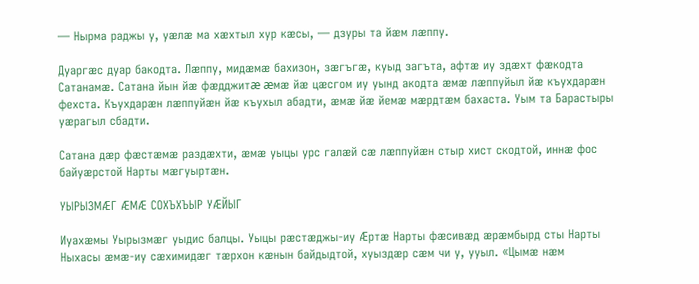— Нырма раджы у, уæлæ ма хæхтыл хур кæсы, — дзуры та йæм лæппу.

Дуаргæс дуар бакодта. Лæппу, мидæмæ бахизон, зæгъгæ, куыд загъта, афтæ иу здæхт фæкодта Сатанамæ. Сатана йын йæ фæдджитæ æмæ йæ цæсгом иу уынд акодта æмæ лæппуйыл йæ къухдарæн фехста. Къухдарæн лæппуйæн йæ къухыл абадти, æмæ йæ йемæ мæрдтæм бахаста. Уым та Барастыры уæрагыл сбадти.

Сатана дæр фæстæмæ раздæхти, æмæ уыцы урс галæй сæ лæппуйæн стыр хист скодтой, иннæ фос байуæрстой Нарты мæгуыртæн.

УЫРЫЗМÆГ ÆМÆ СОХЪХЪЫР УÆЙЫГ

Иуахæмы Уырызмæг уыдис балцы. Уыцы рæстæджы-иу Æртæ Нарты фæсивæд æрæмбырд сты Нарты Ныхасы æмæ-иу сæхимидæг тæрхон кæнын байдыдтой, хуыздæр сæм чи у, ууыл. «Цымæ нæм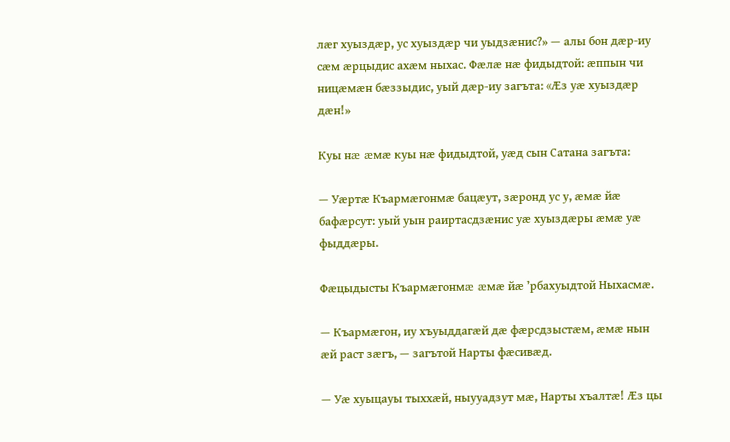лæг хуыздæр, ус хуыздæр чи уыдзæнис?» — алы бон дæр-иу сæм æрцыдис ахæм ныхас. Фæлæ нæ фидыдтой: æппын чи ницæмæн бæззыдис, уый дæр-иу загъта: «Æз уæ хуыздæр дæн!»

Куы нæ æмæ куы нæ фидыдтой, уæд сын Сатана загъта:

— Уæртæ Къармæгонмæ бацæут, зæронд ус у, æмæ йæ бафæрсут: уый уын раиртасдзæнис уæ хуыздæры æмæ уæ фыддæры.

Фæцыдысты Къармæгонмæ æмæ йæ ’рбахуыдтой Ныхасмæ.

— Къармæгон, иу хъуыддагæй дæ фæрсдзыстæм, æмæ нын æй раст зæгъ, — загътой Нарты фæсивæд.

— Уæ хуыцауы тыххæй, ныууадзут мæ, Нарты хъалтæ! Æз цы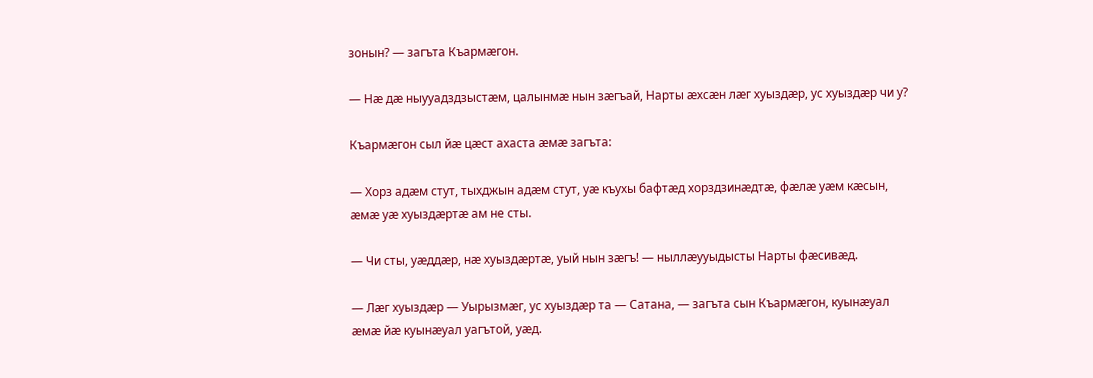зонын? — загъта Къармæгон.

— Нæ дæ ныууадздзыстæм, цалынмæ нын зæгъай, Нарты æхсæн лæг хуыздæр, ус хуыздæр чи у?

Къармæгон сыл йæ цæст ахаста æмæ загъта:

— Хорз адæм стут, тыхджын адæм стут, уæ къухы бафтæд хорздзинæдтæ, фæлæ уæм кæсын, æмæ уæ хуыздæртæ ам не сты.

— Чи сты, уæддæр, нæ хуыздæртæ, уый нын зæгъ! — ныллæууыдысты Нарты фæсивæд.

— Лæг хуыздæр — Уырызмæг, ус хуыздæр та — Сатана, — загъта сын Къармæгон, куынæуал æмæ йæ куынæуал уагътой, уæд.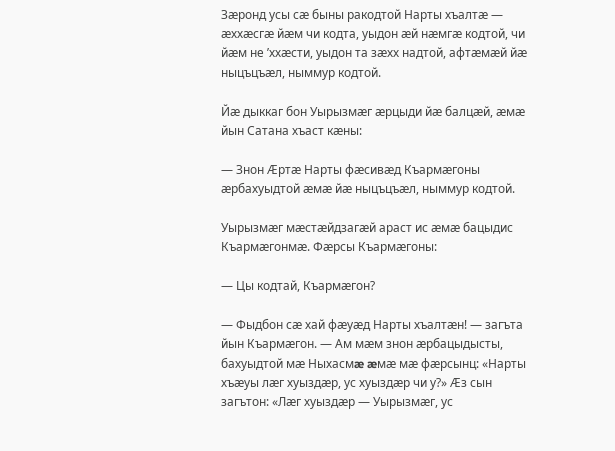Зæронд усы сæ быны ракодтой Нарты хъалтæ — æххæсгæ йæм чи кодта, уыдон æй нæмгæ кодтой, чи йæм не ’ххæсти, уыдон та зæхх надтой, афтæмæй йæ ныцъцъæл, ныммур кодтой.

Йæ дыккаг бон Уырызмæг æрцыди йæ балцæй, æмæ йын Сатана хъаст кæны:

— Знон Æртæ Нарты фæсивæд Къармæгоны æрбахуыдтой æмæ йæ ныцъцъæл, ныммур кодтой.

Уырызмæг мæстæйдзагæй араст ис æмæ бацыдис Къармæгонмæ. Фæрсы Къармæгоны:

— Цы кодтай, Къармæгон?

— Фыдбон сæ хай фæуæд Нарты хъалтæн! — загъта йын Къармæгон. — Ам мæм знон æрбацыдысты, бахуыдтой мæ Ныхасмæ æмæ мæ фæрсынц: «Нарты хъæуы лæг хуыздæр, ус хуыздæр чи у?» Æз сын загътон: «Лæг хуыздæр — Уырызмæг, ус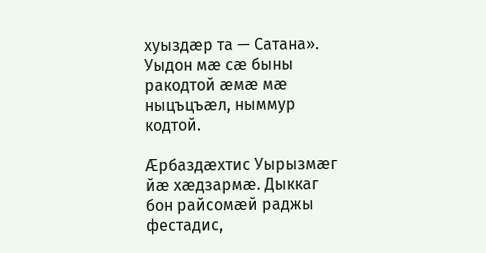хуыздæр та — Сатана». Уыдон мæ сæ быны ракодтой æмæ мæ ныцъцъæл, ныммур кодтой.

Æрбаздæхтис Уырызмæг йæ хæдзармæ. Дыккаг бон райсомæй раджы фестадис,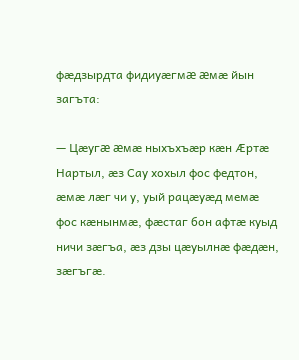фæдзырдта фидиуæгмæ æмæ йын загъта:

— Цæугæ æмæ ныхъхъæр кæн Æртæ Нартыл, æз Сау хохыл фос федтон, æмæ лæг чи у, уый рацæуæд мемæ фос кæнынмæ, фæстаг бон афтæ куыд ничи зæгъа, æз дзы цæуылнæ фæдæн, зæгъгæ.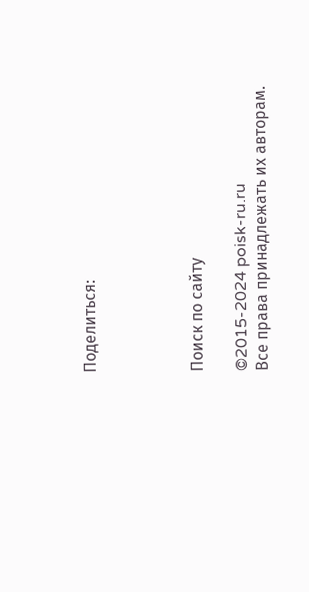Поделиться:




Поиск по сайту

©2015-2024 poisk-ru.ru
Все права принадлежать их авторам.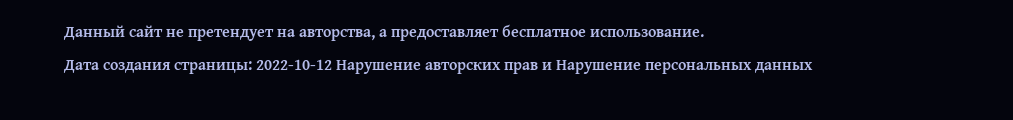Данный сайт не претендует на авторства, а предоставляет бесплатное использование.
Дата создания страницы: 2022-10-12 Нарушение авторских прав и Нарушение персональных данных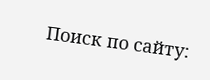Поиск по сайту: